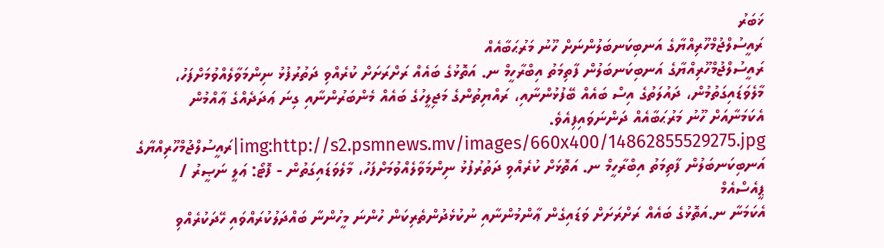ޚަބަރު
ރައީސުލްޖުމްހޫރިއްޔާގެ އަނބިކަނބަލުންނަށް ހޫނު މަރުޙަބާއެއް
ރައީސުލްޖުމްހޫރިއްޔާގެ އަނބިކަނބަލުން ފާތިމަތު އިބްރާހީމް ނ. އަތޮޅުގެ ބައެއް ރަށްރަށަށް ކުރެއްވި ދަތުރުފުޅު ނިންމަވާލެއްވުމަށްފަހު، މާލެވަޑައިގަތުމުން، ދައުލަތުގެ އިސް ބައެއް ބޭފުޅުންނާއި، ރައްޔިތުންގެ މަޖިލީހުގެ ބައެއް މެންބަރުންނާއި ގިނަ ޢަދަދެއްގެ ޢާއްމުން އެކަމަނާއަށް ހޫނު މަރުޙަބާއެއް ދަންނަވައިފިއެވެ. img:http://s2.psmnews.mv/images/660x400/14862855529275.jpg|ރައީސުލްޖުމްހޫރިއްޔާގެ އަނބިކަނބަލުން ފާތިމަތު އިބްރާހީމް ނ. އަތޮޅަށް ކުރެއްވި ދަތުރުފުޅު ނިންމަވާލެއްވުމަށްފަހު، މާލެވަޑައިގަތުން - ފޮޓޯ: ޢަލީ ނަޞީރު / ޕީއެސްއެމް
އެކަމަނާ ނ.އަތޮޅުގެ ބައެއް ރަށްރަށަށް ވަޑައިގެން ޢާންމުންނާއި ނުކުޅެދުންތެރިކަން ހުންނަ މީހުންނާ ބައްދަލުކުރައްވައި ހޭދަކުރެއްވި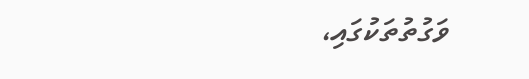ވަގުތުތަކުގައި،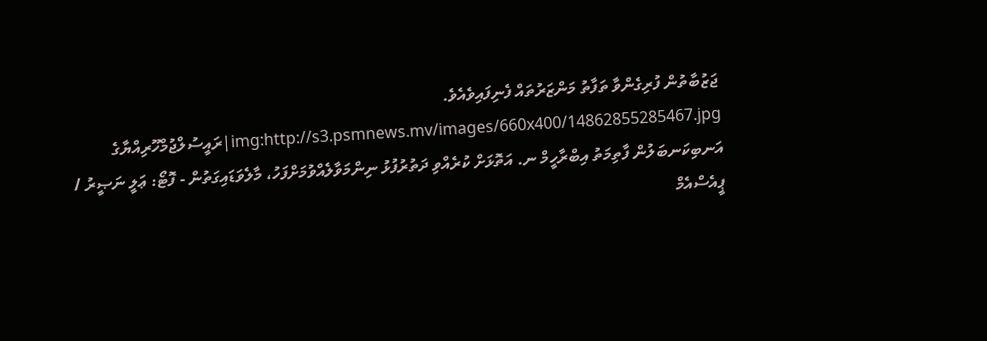ޖަޒުބާތުން ފުރިގެންވާ ތަފާތު މަންޒަރުތައް ފެނިފައިވެއެވެ. img:http://s3.psmnews.mv/images/660x400/14862855285467.jpg|ރައީސުލްޖުމްހޫރިއްޔާގެ އަނބިކަނބަލުން ފާތިމަތު އިބްރާހީމް ނ. އަތޮޅަށް ކުރެއްވި ދަތުރުފުޅު ނިންމަވާލެއްވުމަށްފަހު، މާލެވަޑައިގަތުން - ފޮޓޯ: ޢަލީ ނަޞީރު / ޕީއެސްއެމް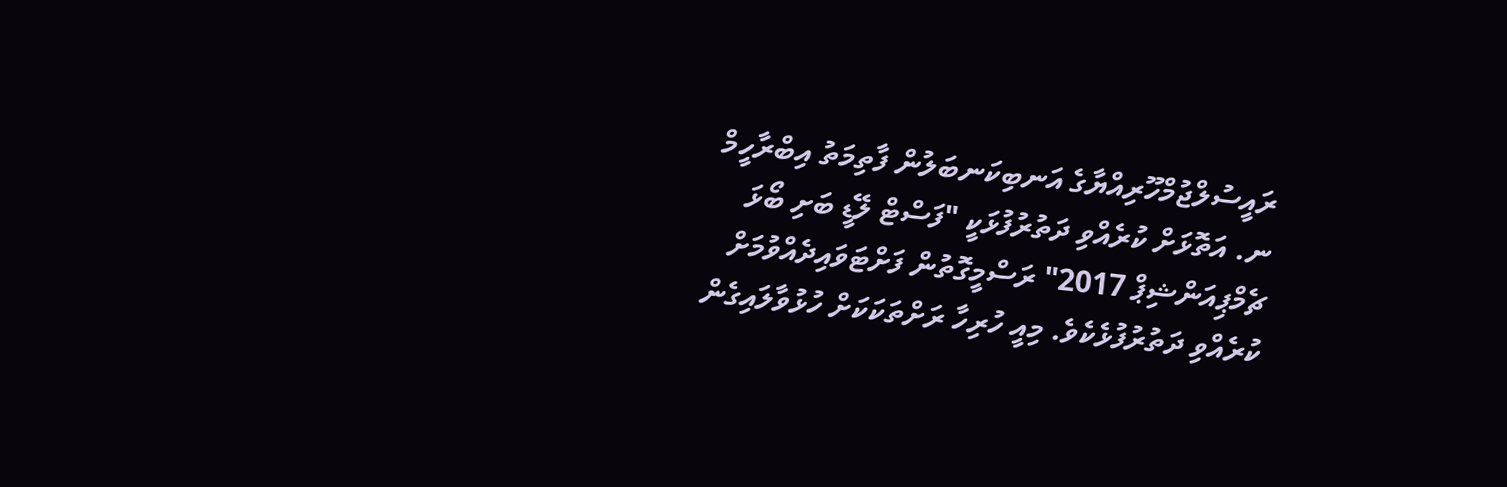ރައީސުލްޖުމްހޫރިއްޔާގެ އަނބިކަނބަލުން ފާތިމަތު އިބްރާހީމް ނ. އަތޮޅަށް ކުރެއްވި ދަތުރުފުޅަކީ "ފަސްޓް ލޭޑީ ބަށި ބޯޅަ ޗެމްޕިއަންޝިޕް 2017" ރަސްމީގޮތުން ފަށްޓަވައިދެއްވުމަށް ކުރެއްވި ދަތުރުފުޅެކެވެ. މިއީ ހުރިހާ ރަށްތަކަކަށް ހުޅުވާލައިގެން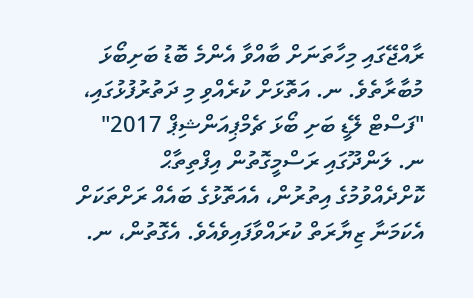ރާއްޖޭގައި މިހާތަނަށް ބާއްވާ އެންމެ ބޮޑު ބަށިބޯޅަ މުބާރާތެވެ. ނ. އަތޮޅަށް ކުރެއްވި މި ދަތުރުފުޅުގައި، "ފަސްޓް ލޭޑީ ބަށި ބޯޅަ ޗެމްޕިއަންޝިޕް 2017" ނ. ލަންދޫގައި ރަސްމީގޮތުން އިފްތިތާޙް ކޮށްދެއްވުމުގެ އިތުރުން، އެއަތޮޅުގެ ބައެއް ރަށްތަކަށް އެކަމަނާ ޒިޔާރަތް ކުރައްވާފައިވެއެވެ. އެގޮތުން، ނ.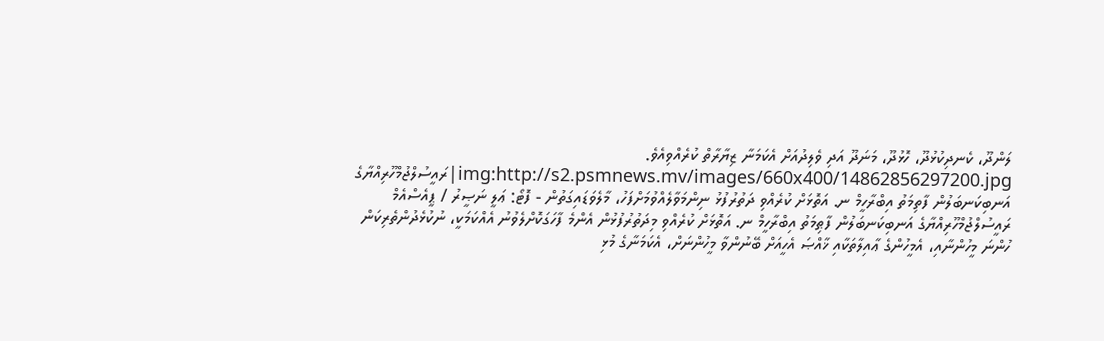ލަންދޫ، ކެނދިކުޅުދޫ، ހޮޅުދޫ، މަނަދޫ އަދި ވެލިދުއަށް އެކަމަނާ ޒިޔާރާތް ކުރެއްވިއެވެ. img:http://s2.psmnews.mv/images/660x400/14862856297200.jpg|ރައީސުލްޖުމްހޫރިއްޔާގެ އަނބިކަނބަލުން ފާތިމަތު އިބްރާހީމް ނ. އަތޮޅަށް ކުރެއްވި ދަތުރުފުޅު ނިންމަވާލެއްވުމަށްފަހު، މާލެވަޑައިގަތުން - ފޮޓޯ: ޢަލީ ނަޞީރު / ޕީއެސްއެމް
ރައީސުލްޖުމްހޫރިއްޔާގެ އަނބިކަނބަލުން ފާޠިމަތު އިބްރާހީމް ނ. އަތޮޅަށް ކުރެއްވި މިދަތުރުފުޅުން އެންމެ ފާހަގަކޮށްލެވުނު އެއްކަމަކީ، ނުކުޅެދުންތެރިކަން ހުންނަ މީހުންނާއި، އެމީހުންގެ ޢާއިލާތަކާއި ޚާއްޞަ އެހީއަށް ބޭނުންވާ މީހުންނަށް، އެކަމަނާގެ މުޅި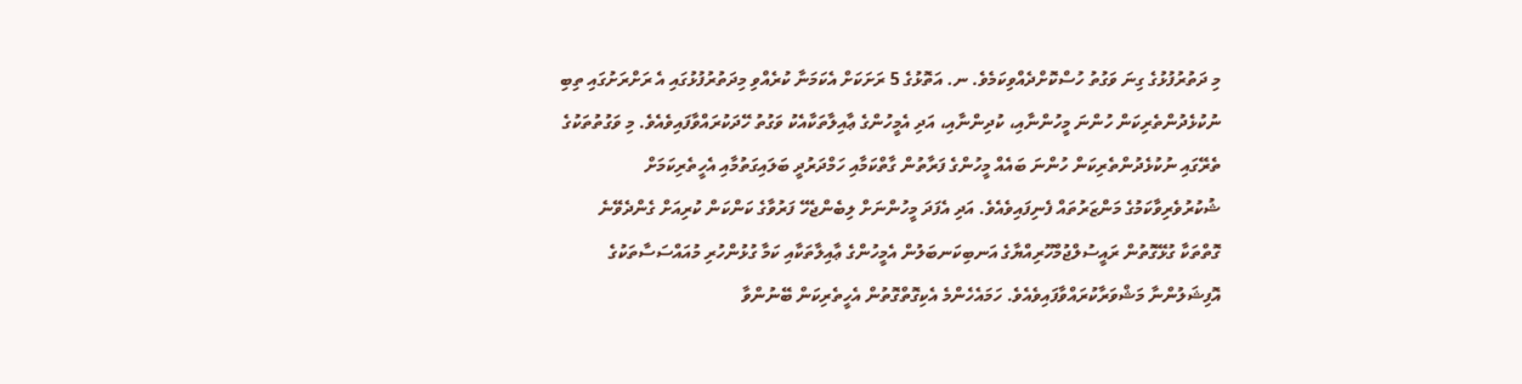މި ދަތުރުފުޅުގެ ގިނަ ވަގުތު ހުސްކޮށްދެއްވިކަމެވެ. ނ. އަތޮޅުގެ 5 ރަށަކަށް އެކަމަނާ ކުރެއްވި މިދަތުރުފުޅުގައި އެ ރަށްރަށުގައި ތިބި ނުކުޅެދުންތެރިކަން ހުންނަ މީހުންނާއި، ކުދިންނާއި، އަދި އެމީހުންގެ ޢާއިލާތަކާއެކު ވަގުތު ހޭދަކުރައްވާފައިވެއެވެ. މި ވަގުތުތަކުގެ ތެރޭގައި ނުކުޅެދުންތެރިކަން ހުންނަ ބައެއް މީހުންގެ ފަރާތުން ގާތްކަމާއި ހަމްދަރުދީ ބަލައިގަތުމާއި އެހީތެރިކަމަށް ޝުކުރުވެރިވާކަމުގެ މަންޒަރުތައް ފެނިފައިވެއެވެ. އަދި އެފަދަ މީހުންނަށް ލިބެންޖެހޭ ފަރުވާގެ ކަންކަން ކުރިއަށް ގެންދެވޭނެ ގޮތްތަކާ ގުޅޭގޮތުން ރައީސުލްޖުމްހޫރިއްޔާގެ އަނބިކަނބަލުން އެމީހުންގެ ޢާއިލާތަކާއި ކަމާ ގުޅުންހުރި މުއައްސަސާތަކުގެ އޮފިޝަލުންނާ މަޝްވަރާކުރައްވާފައިވެއެވެ. ހަމައެހެންމެ އެކިގޮތްގޮތުން އެހީތެރިކަން ބޭނުންވާ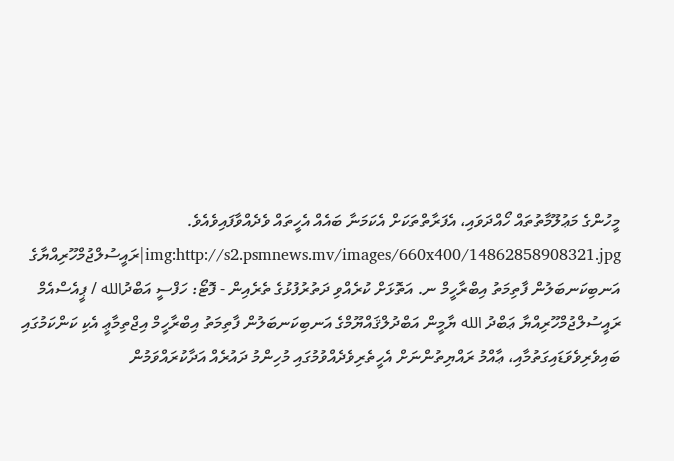މީހުންގެ މަޢުލޫމާތުތައް ހޯއްދަވައި، އެފަރާތްތަކަށް އެކަމަނާ ބައެއް އެހީތައް ވެދެއްވާފައިވެއެވެ. img:http://s2.psmnews.mv/images/660x400/14862858908321.jpg|ރައީސުލްޖުމްހޫރިއްޔާގެ އަނބިކަނބަލުން ފާތިމަތު އިބްރާހީމް ނ. އަތޮޅަށް ކުރެއްވި ދަތުރުފުޅުގެ ތެރެއިން - ފޮޓޯ: ހަފްސީ އަބްދުالله / ޕީއެސްއެމް
ރައީސުލްޖުމްހޫރިއްޔާ ޢަބްދު الله ޔާމީން އަބްދުލްޤައްޔޫމްގެ އަނބިކަނބަލުން ފާތިމަތު އިބްރާހީމް އިޖްތިމާޢީ އެކި ކަންކަމުގައި ބައިވެރިވެވަޑައިގަތުމާއި، ޢާއްމު ރައްޔިތުންނަށް އެހީތެރިވެދެއްވުމުގައި މުހިންމު ދައުރެއް އަދާކުރައްވަމުން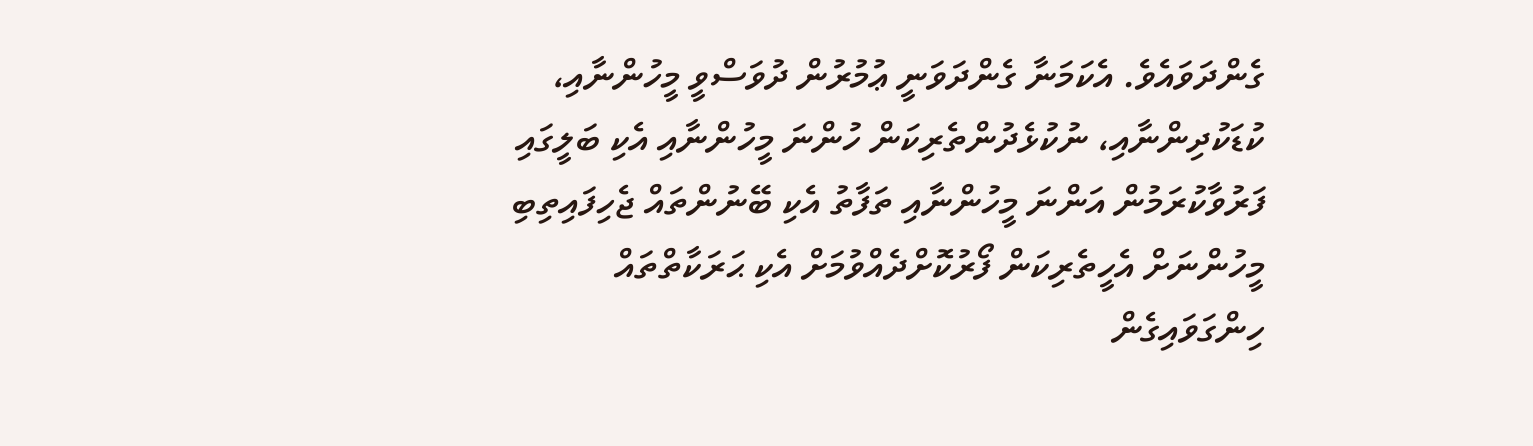ގެންދަވައެވެ. އެކަމަނާ ގެންދަވަނީ ޢުމުރުން ދުވަސްވީ މީހުންނާއި، ކުޑަކުދިންނާއި، ނުކުޅެދުންތެރިކަން ހުންނަ މީހުންނާއި އެކި ބަލީގައި ފަރުވާކުރަމުން އަންނަ މީހުންނާއި ތަފާތު އެކި ބޭނުންތައް ޖެހިފައިތިބި މީހުންނަށް އެހީތެރިކަން ފޯރުކޮށްދެއްވުމަށް އެކި ޙަރަކާތްތައް ހިންގަވައިގެން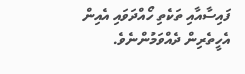ފައިސާއާއި ތަކެތި ހޯއްދަވައި އެއިން އެހީތެރިން ދެއްވަމުންނެވެ.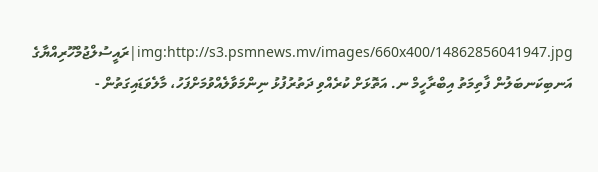img:http://s3.psmnews.mv/images/660x400/14862856041947.jpg|ރައީސުލްޖުމްހޫރިއްޔާގެ އަނބިކަނބަލުން ފާތިމަތު އިބްރާހީމް ނ. އަތޮޅަށް ކުރެއްވި ދަތުރުފުޅު ނިންމަވާލެއްވުމަށްފަހު، މާލެވަޑައިގަތުން -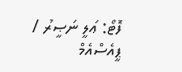ފޮޓޯ: ޢަލީ ނަޞީރު / ޕީއެސްއެމް